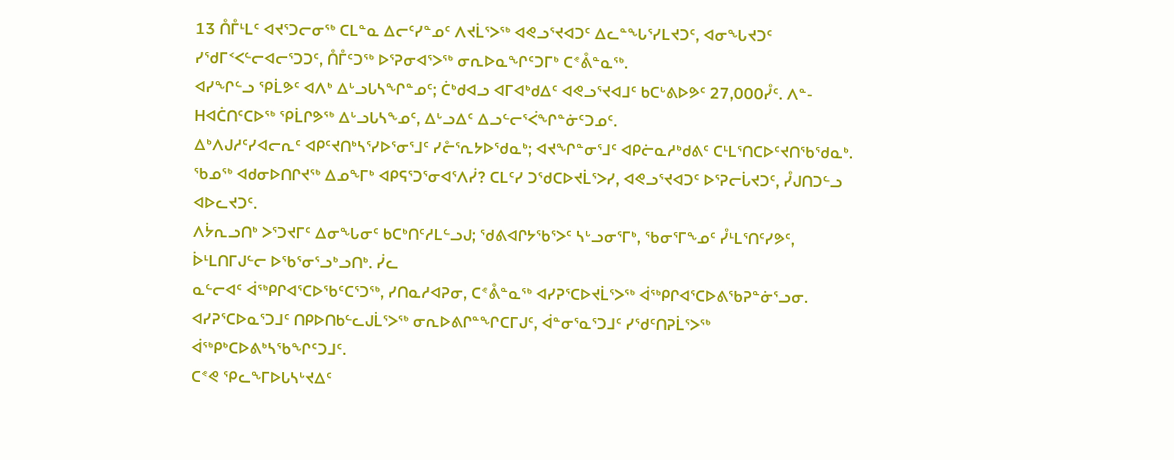13 ᑍᒤᒻᒪᑦ ᐊᔪᕐᑐᓕᓂᖅ ᑕᒪᓐᓇ ᐃᓕᑦᓯᓐᓄᑦ ᐱᔪᒫᕐᐳᖅ ᐊᕙᓗᕐᔪᐊᑐᑦ ᐃᓚᓐᖓᕐᓯᒪᔪᑐᑦ, ᐊᓂᖓᔪᑐᑦ ᓯᖁᒥᑉᐸᓪᓕᐊᓕᕐᑐᑐᑦ, ᑍᒤᑦᑐᖅ ᐅᕐᕈᓂᐊᕐᐳᖅ ᓂᕆᐅᓇᖏᑦᑐᒥᒃ ᑕᕝᕔᓐᓇᖅ.
ᐊᓯᖏᓪᓗ ᕿᒫᕗᑦ ᐊᐱᒃ ᐃᒡᓗᒐᓴᖏᓐᓄᑦ; ᑖᒃᑯᐊᓗ ᐊᒥᐊᒃᑯᐃᑦ ᐊᕙᓗᕐᔪᐊᒧᑦ ᑲᑕᒡᕕᐅᕗᑦ 27,000ᓮᑦ. ᐱᓐ-ᕼᐊᑖᑎᑦᑕᐅᖅ ᕿᒫᒋᕗᖅ ᐃᒡᓗᒐᓴᖕᓄᑦ, ᐃᒡᓗᐃᑦ ᐃᓗᓪᓕᕐᐹᖏᓐᓃᑦᑐᓄᑦ.
ᐃᒃᐱᒍᓱᑦᓯᐊᓕᕆᑦ ᐊᑭᑦᔪᑎᒃᓴᕐᓯᐅᕐᓂᕐᒧᑦ ᓯᓔᕐᕆᔭᐅᖁᓇᒃ; ᐊᔪᖏᓐᓂᕐᒧᑦ ᐊᑭᓖᓇᓱᒃᑯᕕᑦ ᑕᒻᒪᕐᑎᑕᐅᑦᔪᑎᖃᖁᓇᒃ.
ᖃᓄᖅ ᐊᑯᓂᐅᑎᒋᔪᖅ ᐃᓄᖕᒥᒃ ᐊᑭᕋᕐᑐᕐᓂᐊᕐᐱᓰ? ᑕᒪᑦᓯ ᑐᖁᑕᐅᔪᒫᕐᐳᓯ, ᐊᕙᓗᕐᔪᐊᑐᑦ ᐅᕐᕈᓕᒑᔪᑐᑦ, ᓮᒍᑎᑐᓪᓗ ᐊᐅᓚᔪᑐᑦ.
ᐱᔮᕆᓗᑎᒃ ᐳᕐᑐᔪᒥᑦ ᐃᓂᖓᓂᑦ ᑲᑕᒃᑎᑦᓱᒪᓪᓗᒍ; ᖁᕕᐊᒋᔭᖃᕐᐳᑦ ᓴᒡᓗᓂᕐᒥᒃ, ᖃᓂᕐᒥᖕᓄᑦ ᓮᒻᒪᕐᑎᑦᓯᕗᑦ, ᐆᒻᒪᑎᒥᒍᓪᓕ ᐅᖃᕐᓂᕐᓗᒃᓗᑎᒃ. ᓰᓚ
ᓇᓪᓕᐊᑦ ᐋᖅᑭᒋᐊᕐᑕᐅᖃᑦᑕᕐᑐᖅ, ᓯᑎᓇᓱᐊᕈᓂ, ᑕᕝᕔᓐᓇᖅ ᐊᓯᕈᕐᑕᐅᔪᒫᕐᐳᖅ ᐋᖅᑭᒋᐊᕐᑕᐅᕕᖃᕈᓐᓃᕐᓗᓂ.
ᐊᓯᕈᕐᑕᐅᓇᕐᑐᒧᑦ ᑎᑭᐅᑎᑲᓪᓚᒍᒫᕐᐳᖅ ᓂᕆᐅᕕᒋᓐᖏᑕᒥᒍᑦ, ᐋᓐᓂᕐᓇᕐᑐᒧᑦ ᓯᖁᑦᑎᕈᒫᕐᐳᖅ ᐋᖅᑭᒃᑕᐅᕕᒃᓴᖃᖏᑦᑐᒧᑦ.
ᑕᕝᕙ ᕿᓚᖕᒥᐅᒐᓴᒡᔪᐃᑦ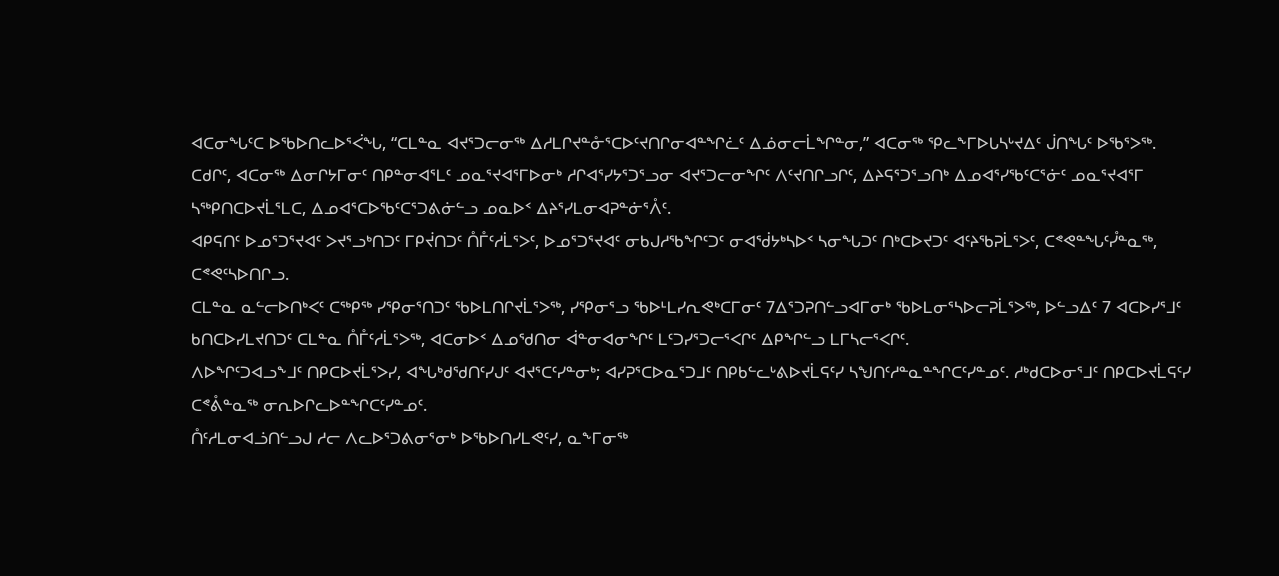ᐊᑕᓂᖓᑦᑕ ᐅᖃᐅᑎᓚᐅᕐᐹᖓ, “ᑕᒪᓐᓇ ᐊᔪᕐᑐᓕᓂᖅ ᐃᓱᒪᒋᔪᓐᓁᕐᑕᐅᑦᔪᑎᒋᓂᐊᓐᖏᓛᑦ ᐃᓅᓂᓕᒫᖏᓐᓂ,” ᐊᑕᓂᖅ ᕿᓚᖕᒥᐅᒐᓴᒡᔪᐃᑦ ᒎᑎᖓᑦ ᐅᖃᕐᐳᖅ.
ᑕᑯᒋᑦ, ᐊᑕᓂᖅ ᐃᓂᒋᔭᒥᓂᑦ ᑎᑭᓐᓂᐊᕐᒪᑦ ᓄᓇᕐᔪᐊᕐᒥᐅᓂᒃ ᓱᒋᐊᕐᓯᔭᕐᑐᕐᓗᓂ ᐊᔪᕐᑐᓕᓂᖏᑦ ᐱᑦᔪᑎᒋᓗᒋᑦ, ᐃᔨᕋᕐᑐᕐᓗᑎᒃ ᐃᓄᐊᕐᓯᖃᑦᑕᕐᓃᑦ ᓄᓇᕐᔪᐊᕐᒥ ᓴᖅᑭᑎᑕᐅᔪᒫᕐᒪᑕ, ᐃᓄᐊᕐᑕᐅᖃᑦᑕᕐᑐᕕᓃᓪᓗ ᓄᓇᐅᑉ ᐃᔨᕐᓯᒪᓂᐊᕈᓐᓃᕐᐰᑦ.
ᐊᑭᕋᑎᑦ ᐅᓄᕐᑐᕐᔪᐊᑦ ᐳᔪᕐᓗᒃᑎᑐᑦ ᒥᑭᔫᑎᑐᑦ ᑍᒤᑦᓱᒫᕐᐳᑦ, ᐅᓄᕐᑐᕐᔪᐊᑦ ᓂᑲᒍᓱᖃᖏᑦᑐᑦ ᓂᐊᖂᔭᒃᓴᐅᑉ ᓴᓂᖓᑐᑦ ᑎᒃᑕᐅᔪᑐᑦ ᐊᑦᔨᖃᕈᒫᕐᐳᑦ, ᑕᕝᕙᓐᖓᑦᓮᓐᓇᖅ, ᑕᕝᕙᑦᓴᐅᑎᒋᓗ.
ᑕᒪᓐᓇ ᓇᓪᓕᐅᑎᒃᐸᑦ ᑕᖅᑭᖅ ᓯᕿᓂᕐᑎᑐᑦ ᖃᐅᒪᑎᒋᔪᒫᕐᐳᖅ, ᓯᕿᓂᕐᓗ ᖃᐅᒻᒪᓯᕆᕙᒃᑕᒥᓂᑦ 7ᐃᕐᑐᕈᑎᓪᓗᐊᒥᓂᒃ ᖃᐅᒪᓂᕐᓴᐅᓕᕈᒫᕐᐳᖅ, ᐅᓪᓗᐃᑦ 7 ᐊᑕᐅᓯᕐᒧᑦ ᑲᑎᑕᐅᓯᒪᔪᑎᑐᑦ ᑕᒪᓐᓇ ᑍᒤᑦᓱᒫᕐᐳᖅ, ᐊᑕᓂᐅᑉ ᐃᓄᖁᑎᓂ ᐋᓐᓂᐊᓂᖏᑦ ᒪᑦᑐᓯᕐᑐᓕᕐᐸᒋᑦ ᐃᑭᖏᓪᓗ ᒪᒥᓴᓕᕐᐸᒋᑦ.
ᐱᐅᖏᑦᑐᐊᓗᖕᒧᑦ ᑎᑭᑕᐅᔪᒫᕐᐳᓯ, ᐊᖓᒃᑯᖁᑎᑦᓯᒍᑦ ᐊᔪᕐᑕᑦᓯᓐᓂᒃ; ᐊᓯᕈᕐᑕᐅᓇᕐᑐᒧᑦ ᑎᑭᑲᓪᓚᒡᕕᐅᔪᒫᕋᑦᓯ ᓴᖑᑎᑦᓱᓐᓇᓐᖏᑕᑦᓯᓐᓄᑦ. ᓱᒃᑯᑕᐅᓂᕐᒧᑦ ᑎᑭᑕᐅᔪᒫᕋᑦᓯ ᑕᕝᕔᓐᓇᖅ ᓂᕆᐅᒋᓚᐅᓐᖏᑕᑦᓯᓐᓄᑦ.
ᑍᑦᓱᒪᓂᐊᓘᑎᓪᓗᒍ ᓱᓕ ᐱᓚᐅᕐᑐᕕᓂᕐᓂᒃ ᐅᖃᐅᑎᓯᒪᕙᑦᓯ, ᓇᖕᒥᓂᖅ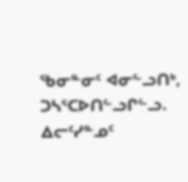ᖃᓂᓐᓂᑦ ᐊᓂᓪᓗᑎᒃ, ᑐᓴᕐᑕᐅᑎᓪᓗᒋᓪᓗ. ᐃᓕᑦᓯᓐᓄᑦ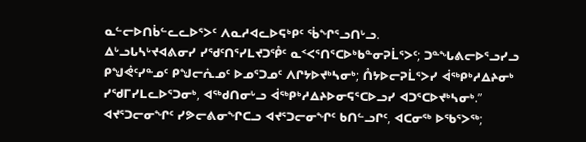ᓇᓪᓕᐅᑎᑳᓪᓚᓚᐅᕐᐳᑦ ᐱᓇᓱᐊᓚᐅᕋᒃᑭᑦ ᖄᖏᕐᓗᑎᒡᓗ.
ᐃᒡᓗᒐᓴᒡᔪᐊᕕᓂᓯ ᓯᖁᑦᑎᕐᓯᒪᔪᑐᕾᑦ ᓇᑉᐸᕐᑎᕐᑕᐅᒃᑲᓐᓂᕈᒫᕐᐳᑦ; ᑐᓐᖓᕕᓕᐅᕐᓗᓯᓗ ᑭᖑᕚᑦᓯᓐᓄᑦ ᑭᖑᓕᕇᓄᑦ ᐅᓄᕐᑐᓄᑦ ᐱᒋᔭᐅᔪᒃᓴᓂᒃ; ᑍᔭᐅᓕᕈᒫᕐᐳᓯ ᐋᖅᑭᒃᓱᐃᔨᓂᒃ ᓯᖁᒥᓯᒪᓚᐅᕐᑐᓂᒃ, ᐊᖅᑯᑎᓂᒡᓗ ᐋᖅᑭᒃᓱᐃᔨᐅᓂᕋᕐᑕᐅᓗᓯ ᐊᑐᕐᑕᐅᔪᒃᓴᓂᒃ.”
ᐊᔪᕐᑐᓕᓂᖏᑦ ᓯᕗᓕᕕᓂᖏᑕᓗ ᐊᔪᕐᑐᓕᓂᖏᑦ ᑲᑎᓪᓗᒋᑦ, ᐊᑕᓂᖅ ᐅᖃᕐᐳᖅ;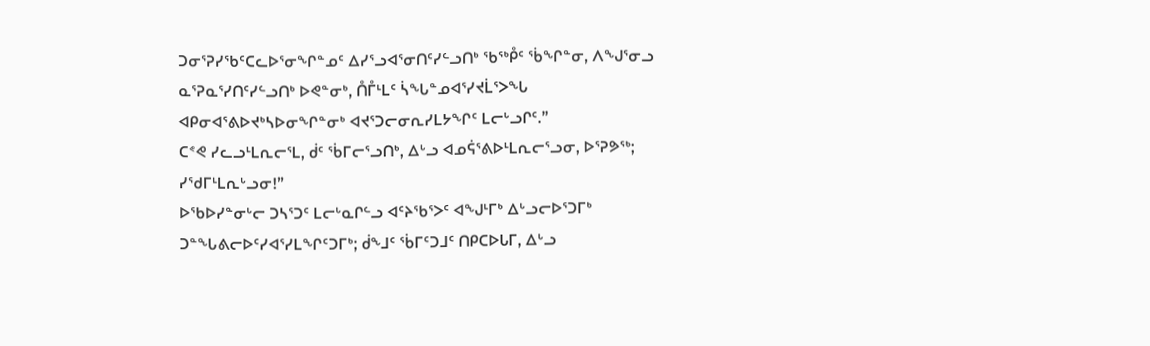ᑐᓂᕐᕈᓯᖃᑦᑕᓚᐅᕐᓂᖏᓐᓄᑦ ᐃᓯᕐᓗᐊᕐᓂᑎᑦᓯᓪᓗᑎᒃ ᖃᖅᑬᑦ ᖄᖏᓐᓂ, ᐱᖑᕐᓂᓗ ᓇᕐᕈᓇᕐᓯᑎᑦᓯᓪᓗᑎᒃ ᐅᕙᓐᓂᒃ, ᑍᒤᒻᒪᑦ ᓵᖓᓐᓄᐊᕐᓯᔪᒫᕐᐳᖓ ᐊᑭᓂᐊᕐᕕᐅᔪᒃᓴᐅᓂᖏᓐᓂᒃ ᐊᔪᕐᑐᓕᓂᕆᓯᒪᔭᖏᑦ ᒪᓕᒡᓗᒋᑦ.”
ᑕᕝᕙ ᓯᓚᓗᒻᒪᕆᓕᕐᒪ, ᑰᑦ ᖄᒥᓕᕐᓗᑎᒃ, ᐃᒡᓗ ᐊᓄᕌᕐᕕᐅᒻᒪᕆᓕᕐᓗᓂ, ᐅᕐᕈᕗᖅ; ᓯᖁᒥᒻᒪᕆᒡᓗᓂ!”
ᐅᖃᐅᓯᓐᓂᒡᓕ ᑐᓴᕐᑐᑦ ᒪᓕᒡᓇᒋᓪᓗ ᐊᑦᔨᖃᕐᐳᑦ ᐊᖑᒻᒥᒃ ᐃᒡᓗᓕᐅᕐᑐᒥᒃ ᑐᓐᖓᕕᓕᐅᑦᓯᐊᕐᓯᒪᖏᑦᑐᒥᒃ; ᑰᖕᒧᑦ ᖄᒥᑦᑐᒧᑦ ᑎᑭᑕᐅᒐᒥ, ᐃᒡᓗ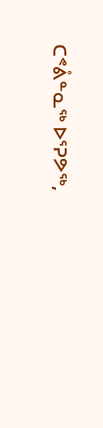ᑕᕝᕔᓐᓇᖅ ᐅᕐᕈᕗᖅ,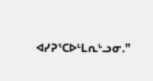ᐊᓯᕈᕐᑕᐅᒻᒪᕆᒡᓗᓂ.”